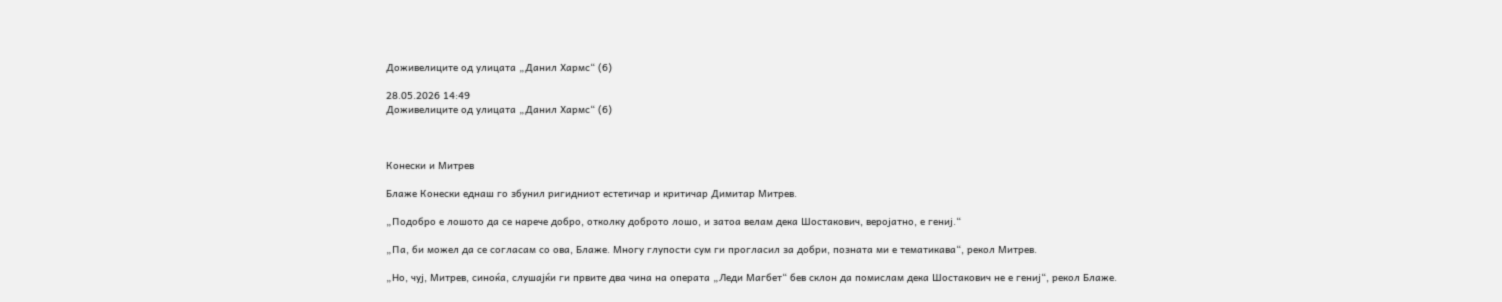Доживелиците од улицата „Данил Хармс“ (6)

28.05.2026 14:49
Доживелиците од улицата „Данил Хармс“ (6)



Конески и Митрев

Блаже Конески еднаш го збунил ригидниот естетичар и критичар Димитар Митрев.

„Подобро е лошото да се нарече добро, отколку доброто лошо, и затоа велам дека Шостакович, веројатно, е гениј.“

„Па, би можел да се согласам со ова, Блаже. Многу глупости сум ги прогласил за добри, позната ми е тематикава“, рекол Митрев.

„Но, чуј, Митрев, синоќа, слушајќи ги првите два чина на операта „Леди Магбет“ бев склон да помислам дека Шостакович не е гениј“, рекол Блаже.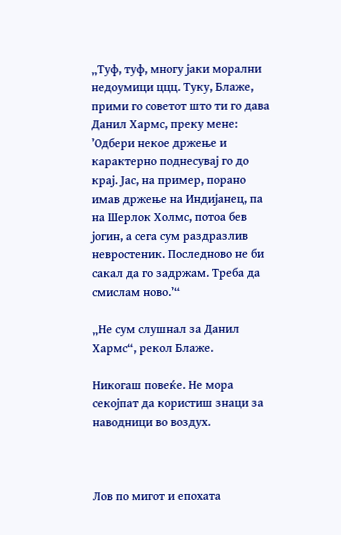„Туф, туф, многу јаки морални недоумици ццц. Туку, Блаже, прими го советот што ти го дава Данил Хармс, преку мене: ’Одбери некое држење и карактерно поднесувај го до крај. Јас, на пример, порано имав држење на Индијанец, па на Шерлок Холмс, потоа бев јогин, а сега сум раздразлив невростеник. Последново не би сакал да го задржам. Треба да смислам ново.’“

„Не сум слушнал за Данил Хармс“, рекол Блаже.

Никогаш повеќе. Не мора секојпат да користиш знаци за наводници во воздух.



Лов по мигот и епохата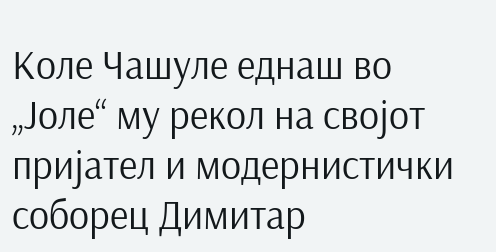Коле Чашуле еднаш во „Јоле“ му рекол на својот пријател и модернистички соборец Димитар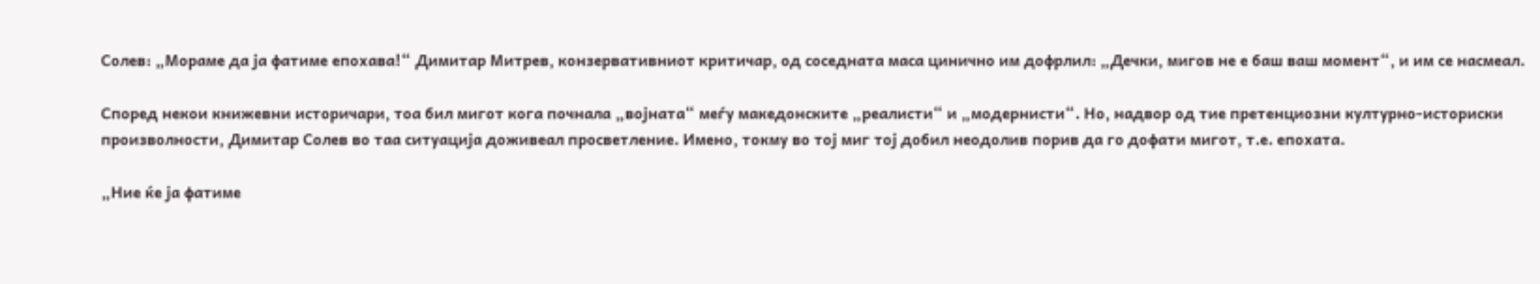Солев: „Мораме да ја фатиме епохава!“ Димитар Митрев, конзервативниот критичар, од соседната маса цинично им дофрлил: „Дечки, мигов не е баш ваш момент“, и им се насмеал.

Според некои книжевни историчари, тоа бил мигот кога почнала „војната“ меѓу македонските „реалисти“ и „модернисти“. Но, надвор од тие претенциозни културно-историски произволности, Димитар Солев во таа ситуација доживеал просветление. Имено, токму во тој миг тој добил неодолив порив да го дофати мигот, т.е. епохата.

„Ние ќе ја фатиме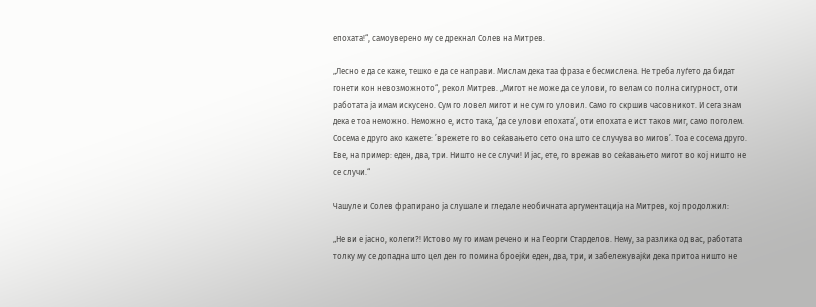епохата!“, самоуверено му се дрекнал Солев на Митрев.

„Лесно е да се каже, тешко е да се направи. Мислам дека таа фраза е бесмислена. Не треба луѓето да бидат гонети кон невозможното“, рекол Митрев. „Мигот не може да се улови, го велам со полна сигурност, оти работата ја имам искусено. Сум го ловел мигот и не сум го уловил. Само го скршив часовникот. И сега знам дека е тоа неможно. Неможно е, исто така, ’да се улови епохата’, оти епохата е ист таков миг, само поголем. Сосема е друго ако кажете: ’врежете го во сеќавањето сето она што се случува во мигов’. Тоа е сосема друго. Еве, на пример: еден, два, три. Ништо не се случи! И јас, ете, го врежав во сеќавањето мигот во кој ништо не се случи.“

Чашуле и Солев фрапирано ја слушале и гледале необичната аргументација на Митрев, кој продолжил:

„Не ви е јасно, колеги?! Истово му го имам речено и на Георги Старделов. Нему, за разлика од вас, работата толку му се допадна што цел ден го помина броејќи еден, два, три, и забележувајќи дека притоа ништо не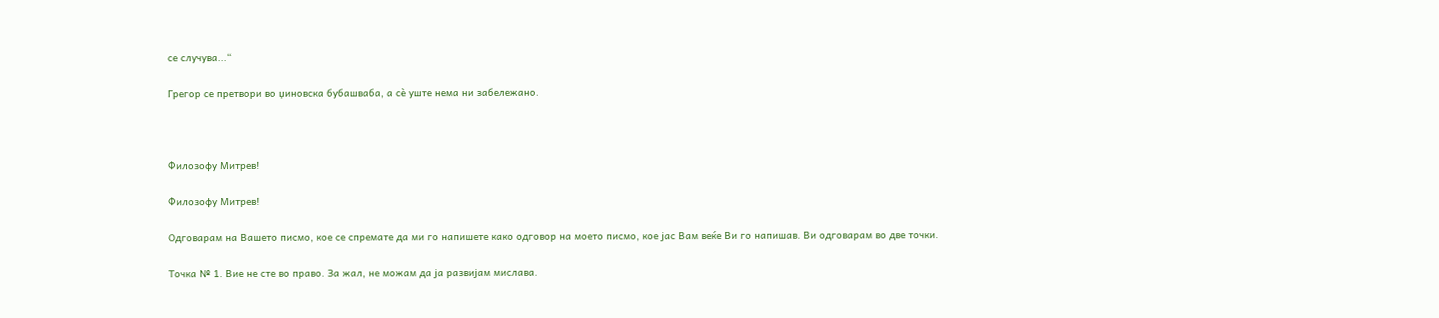се случува...“

Грегор се претвори во џиновска бубашваба, а сè уште нема ни забележано.



Филозофу Митрев!

Филозофу Митрев!

Одговарам на Вашето писмо, кое се спремате да ми го напишете како одговор на моето писмо, кое јас Вам веќе Ви го напишав. Ви одговарам во две точки.

Точка № 1. Вие не сте во право. За жал, не можам да ја развијам мислава.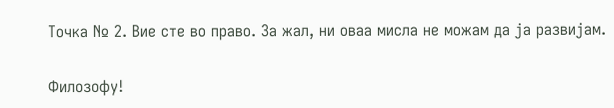Точка № 2. Вие сте во право. За жал, ни оваа мисла не можам да ја развијам.

Филозофу!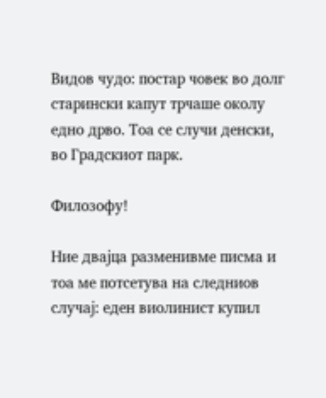Видов чудо: постар човек во долг старински капут трчаше околу едно дрво. Тоа се случи денски, во Градскиот парк.

Филозофу!

Ние двајца разменивме писма и тоа ме потсетува на следниов случај: еден виолинист купил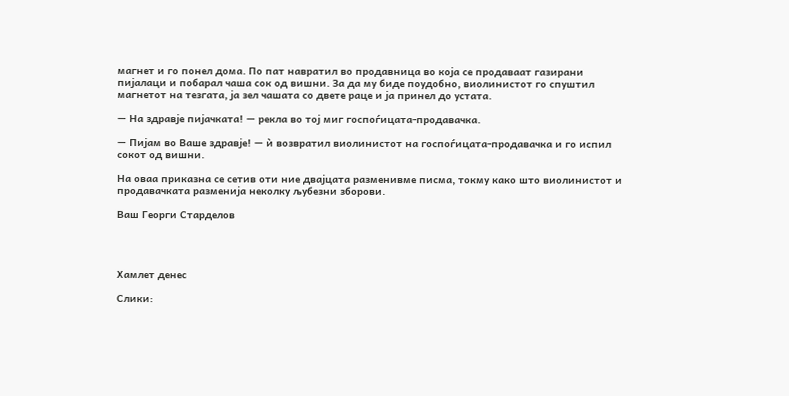магнет и го понел дома. По пат навратил во продавница во која се продаваат газирани пијалаци и побарал чаша сок од вишни. За да му биде поудобно, виолинистот го спуштил магнетот на тезгата, ја зел чашата со двете раце и ја принел до устата.

— На здравје пијачката! — рекла во тој миг госпоѓицата-продавачка.

— Пијам во Ваше здравје! — ѝ возвратил виолинистот на госпоѓицата-продавачка и го испил сокот од вишни.

На оваа приказна се сетив оти ние двајцата разменивме писма, токму како што виолинистот и продавачката разменија неколку љубезни зборови.

Ваш Георги Старделов




Хамлет денес

Слики: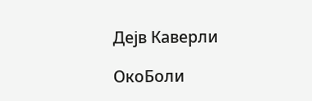Дејв Каверли

ОкоБоли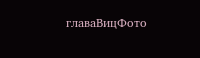главаВицФото